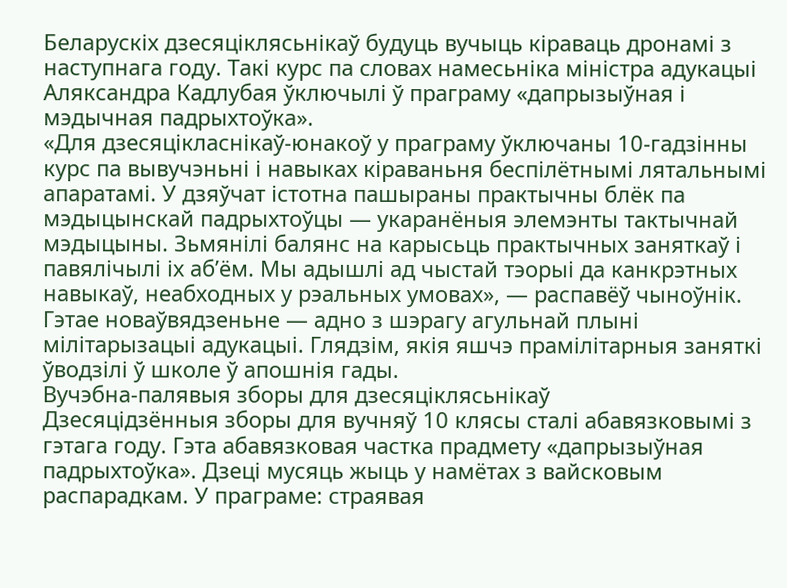Беларускіх дзесяціклясьнікаў будуць вучыць кіраваць дронамі з наступнага году. Такі курс па словах намесьніка міністра адукацыі Аляксандра Кадлубая ўключылі ў праграму «дапрызыўная і мэдычная падрыхтоўка».
«Для дзесяцікласнікаў-юнакоў у праграму ўключаны 10-гадзінны курс па вывучэньні і навыках кіраваньня беспілётнымі лятальнымі апаратамі. У дзяўчат істотна пашыраны практычны блёк па мэдыцынскай падрыхтоўцы — укаранёныя элемэнты тактычнай мэдыцыны. Зьмянілі балянс на карысьць практычных заняткаў і павялічылі іх аб’ём. Мы адышлі ад чыстай тэорыі да канкрэтных навыкаў, неабходных у рэальных умовах», — распавёў чыноўнік.
Гэтае новаўвядзеньне — адно з шэрагу агульнай плыні мілітарызацыі адукацыі. Глядзім, якія яшчэ прамілітарныя заняткі ўводзілі ў школе ў апошнія гады.
Вучэбна-палявыя зборы для дзесяціклясьнікаў
Дзесяцідзённыя зборы для вучняў 10 клясы сталі абавязковымі з гэтага году. Гэта абавязковая частка прадмету «дапрызыўная падрыхтоўка». Дзеці мусяць жыць у намётах з вайсковым распарадкам. У праграме: страявая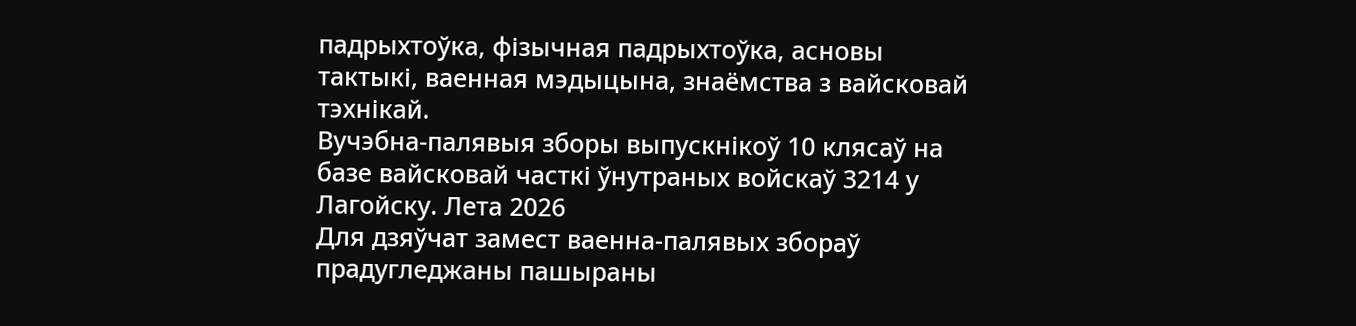падрыхтоўка, фізычная падрыхтоўка, асновы тактыкі, ваенная мэдыцына, знаёмства з вайсковай тэхнікай.
Вучэбна-палявыя зборы выпускнікоў 10 клясаў на базе вайсковай часткі ўнутраных войскаў 3214 у Лагойску. Лета 2026
Для дзяўчат замест ваенна-палявых збораў прадугледжаны пашыраны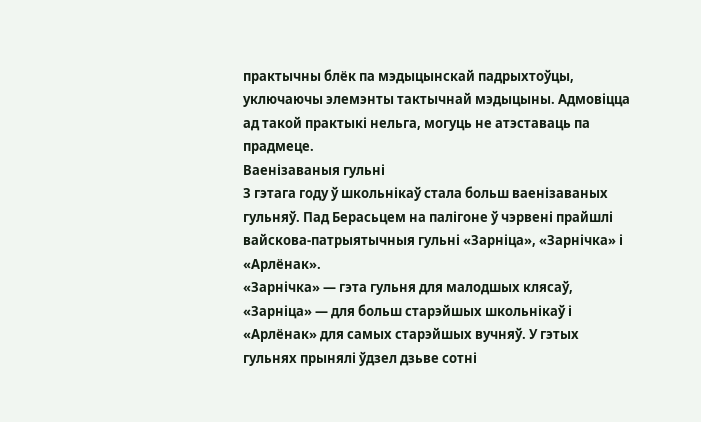практычны блёк па мэдыцынскай падрыхтоўцы, уключаючы элемэнты тактычнай мэдыцыны. Адмовіцца ад такой практыкі нельга, могуць не атэставаць па прадмеце.
Ваенізаваныя гульні
З гэтага году ў школьнікаў стала больш ваенізаваных гульняў. Пад Берасьцем на палігоне ў чэрвені прайшлі вайскова-патрыятычныя гульні «Зарніца», «Зарнічка» і «Арлёнак».
«Зарнічка» — гэта гульня для малодшых клясаў, «Зарніца» — для больш старэйшых школьнікаў і «Арлёнак» для самых старэйшых вучняў. У гэтых гульнях прынялі ўдзел дзьве сотні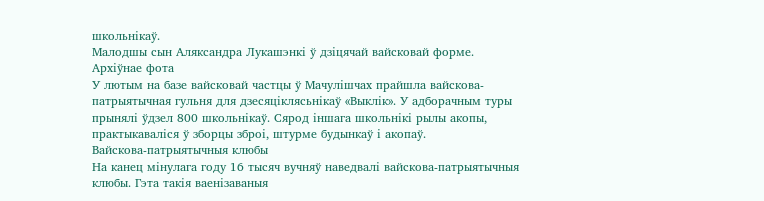школьнікаў.
Малодшы сын Аляксандра Лукашэнкі ў дзіцячай вайсковай форме. Архіўнае фота
У лютым на базе вайсковай частцы ў Мачулішчах прайшла вайскова-патрыятычная гульня для дзесяціклясьнікаў «Выклік». У адборачным туры прынялі ўдзел 800 школьнікаў. Сярод іншага школьнікі рылы акопы, практыкаваліся ў зборцы зброі, штурме будынкаў і акопаў.
Вайскова-патрыятычныя клюбы
На канец мінулага году 16 тысяч вучняў наведвалі вайскова-патрыятычныя клюбы. Гэта такія ваенізаваныя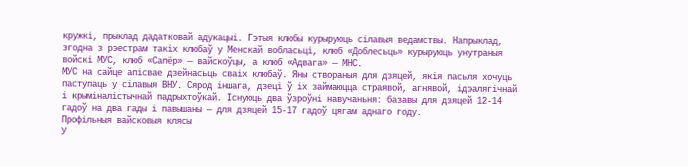кружкі, прыклад дадатковай адукацыі. Гэтыя клюбы курыруюць сілавыя ведамствы. Напрыклад, згодна з рэестрам такіх клюбаў у Менскай вобласьці, клюб «Доблесьць» курыруюць унутраныя войскі МУС, клюб «Сапёр» — вайскоўцы, а клюб «Адвага» — МНС.
МУС на сайце апісвае дзейнасьць сваіх клюбаў. Яны створаныя для дзяцей, якія пасьля хочуць паступаць у сілавыя ВНУ. Сярод іншага, дзеці ў іх займаюцца страявой, агнявой, ідэалягічнай і крыміналістычнай падрыхтоўкай. Існуюць два ўзроўні навучаньня: базавы для дзяцей 12-14 гадоў на два гады і павышаны — для дзяцей 15-17 гадоў цягам аднаго году.
Профільныя вайсковыя клясы
У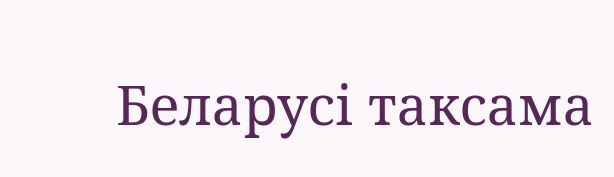Беларусі таксама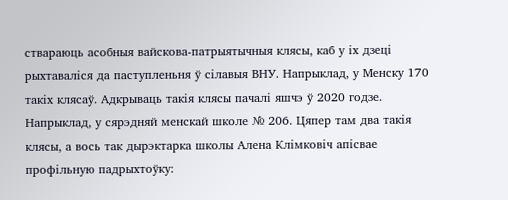ствараюць асобныя вайскова-патрыятычныя клясы, каб у іх дзеці рыхтаваліся да паступленьня ў сілавыя ВНУ. Напрыклад, у Менску 170 такіх клясаў. Адкрываць такія клясы пачалі яшчэ ў 2020 годзе. Напрыклад, у сярэдняй менскай школе № 206. Цяпер там два такія клясы, а вось так дырэктарка школы Алена Клімковіч апісвае профільную падрыхтоўку: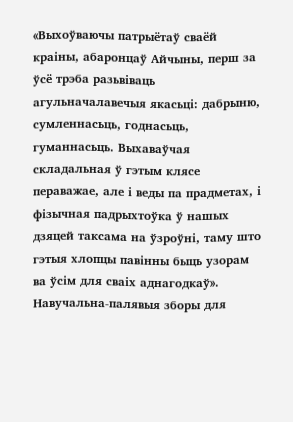«Выхоўваючы патрыётаў сваёй краіны, абаронцаў Айчыны, перш за ўсё трэба разьвіваць агульначалавечыя якасьці: дабрыню, сумленнасьць, годнасьць, гуманнасьць. Выхаваўчая складальная ў гэтым клясе пераважае, але і веды па прадметах, і фізычная падрыхтоўка ў нашых дзяцей таксама на ўзроўні, таму што гэтыя хлопцы павінны быць узорам ва ўсім для сваіх аднагодкаў».
Навучальна-палявыя зборы для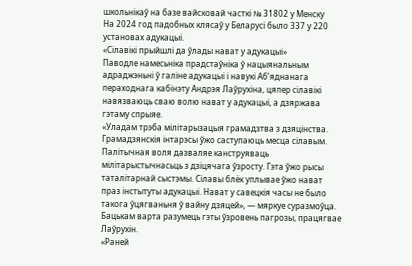школьнікаў на базе вайсковай часткі № 31802 у Менску
На 2024 год падобных клясаў у Беларусі было 337 у 220 установах адукацыі.
«Сілавікі прыйшлі да ўлады нават у адукацыі»
Паводле намесьніка прадстаўніка ў нацыянальным адраджэньні ў галіне адукацыі і навукі Аб’яднанага пераходнага кабінэту Андрэя Лаўрухіна, цяпер сілавікі навязваюць сваю волю нават у адукацыі, а дзяржава гэтаму спрыяе.
«Уладам трэба мілітарызацыя грамадзтва з дзяцінства. Грамадзянскія інтарэсы ўжо саступаюць месца сілавым. Палітычная воля дазваляе канструяваць мілітарыстычнасьць з дзіцячага ўзросту. Гэта ўжо рысы таталітарнай сыстэмы. Сілавы блёк уплывае ўжо нават праз інстытуты адукацыі. Нават у савецкія часы не было такога ўцягваньня ў вайну дзяцей», — мяркуе суразмоўца.
Бацькам варта разумець гэты ўзровень пагрозы, працягвае Лаўрухін.
«Раней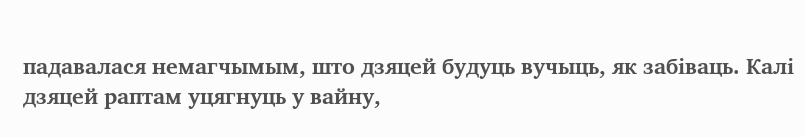падавалася немагчымым, што дзяцей будуць вучыць, як забіваць. Калі дзяцей раптам уцягнуць у вайну,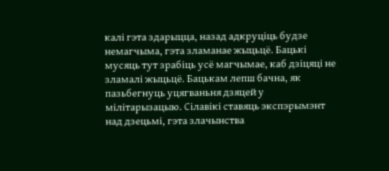калі гэта здарыцца, назад адкруціць будзе немагчыма, гэта зламанае жыцьцё. Бацькі мусяць тут зрабіць усё магчымае, каб дзіцяці не зламалі жыцьцё. Бацькам лепш бачна, як пазьбегнуць уцягваньня дзяцей у мілітарызацыю. Сілавікі ставяць экспэрымэнт над дзецьмі, гэта злачынства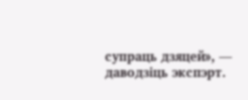супраць дзяцей», — даводзіць экспэрт.